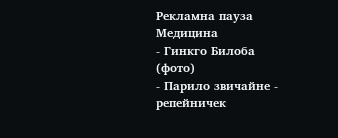Рекламна пауза
Медицина
- Гинкго Билоба (фото)
- Парило звичайне - репейничек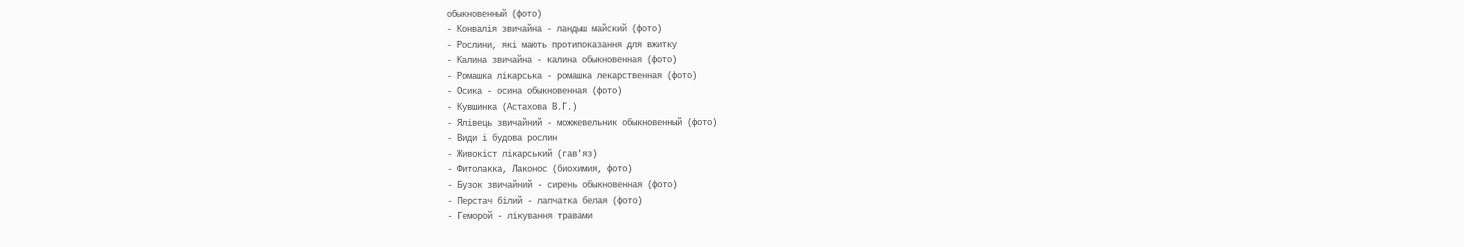обыкновенный (фото)
- Конвалія звичайна - ландыш майский (фото)
- Рослини, які мають протипоказання для вжитку
- Калина звичайна - калина обыкновенная (фото)
- Ромашка лікарська - ромашка лекарственная (фото)
- Осика - осина обыкновенная (фото)
- Кувшинка (Астахова В.Г.)
- Ялівець звичайний - можжевельник обыкновенный (фото)
- Види і будова рослин
- Живокіст лікарський (гав'яз)
- Фитолакка, Лаконос (биохимия, фото)
- Бузок звичайний - сирень обыкновенная (фото)
- Перстач білий - лапчатка белая (фото)
- Геморой - лікування травами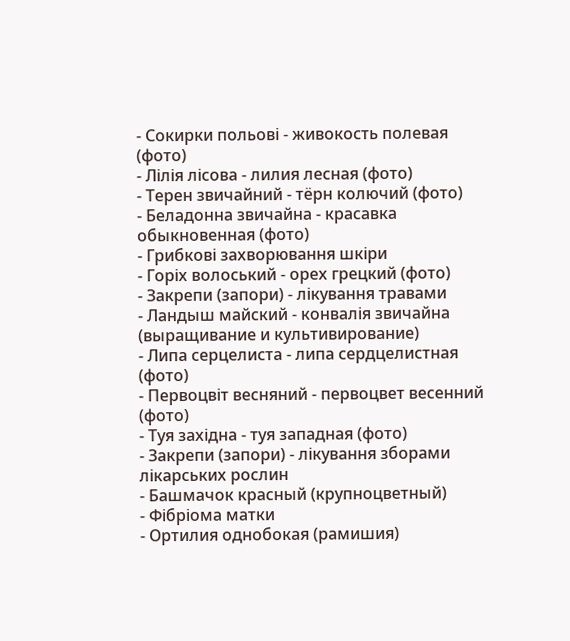- Сокирки польові - живокость полевая (фото)
- Лілія лісова - лилия лесная (фото)
- Терен звичайний - тёрн колючий (фото)
- Беладонна звичайна - красавка обыкновенная (фото)
- Грибкові захворювання шкіри
- Горіх волоський - орех грецкий (фото)
- Закрепи (запори) - лікування травами
- Ландыш майский - конвалія звичайна (выращивание и культивирование)
- Липа серцелиста - липа сердцелистная (фото)
- Первоцвіт весняний - первоцвет весенний (фото)
- Туя західна - туя западная (фото)
- Закрепи (запори) - лікування зборами лікарських рослин
- Башмачок красный (крупноцветный)
- Фібріома матки
- Ортилия однобокая (рамишия)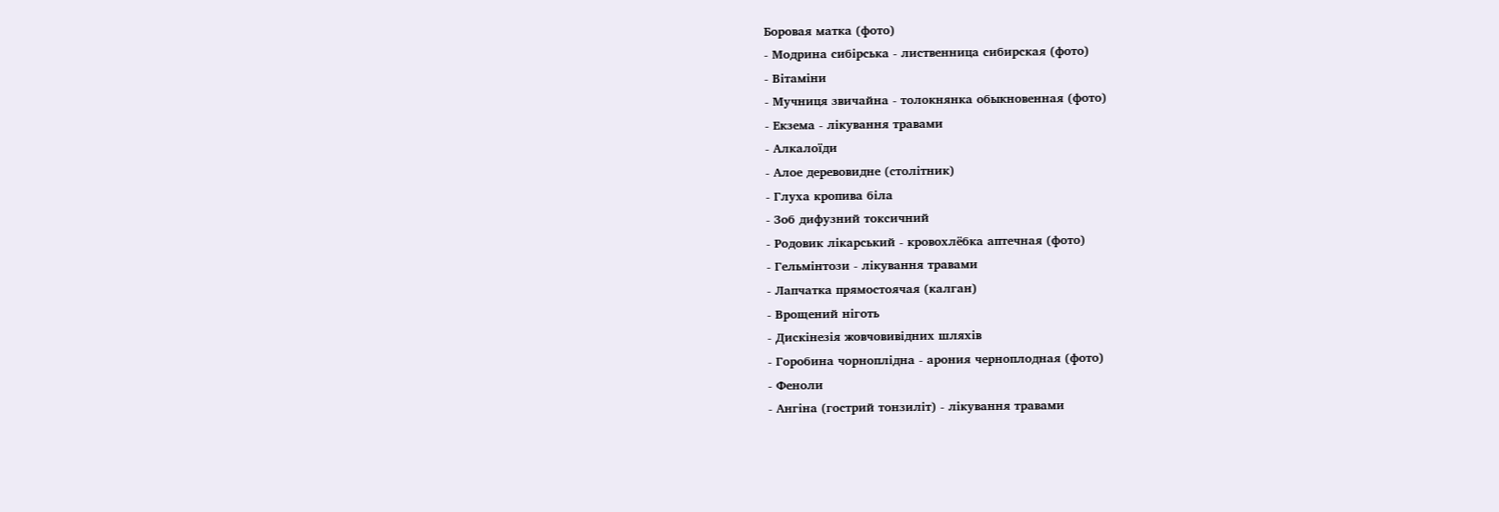Боровая матка (фото)
- Модрина сибірська - лиственница сибирская (фото)
- Вітаміни
- Мучниця звичайна - толокнянка обыкновенная (фото)
- Екзема - лікування травами
- Алкалоїди
- Алое деревовидне (столітник)
- Глуха кропива біла
- Зоб дифузний токсичний
- Родовик лікарський - кровохлёбка аптечная (фото)
- Гельмінтози - лікування травами
- Лапчатка прямостоячая (калган)
- Врощений ніготь
- Дискінезія жовчовивідних шляхів
- Горобина чорноплідна - арония черноплодная (фото)
- Феноли
- Ангіна (гострий тонзиліт) - лікування травами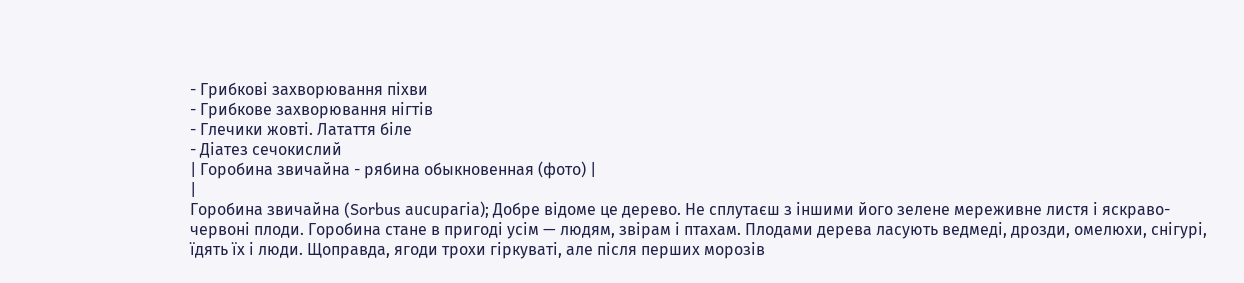- Грибкові захворювання піхви
- Грибкове захворювання нігтів
- Глечики жовті. Латаття біле
- Діатез сечокислий
| Горобина звичайна - рябина обыкновенная (фото) |
|
Горобина звичайна (Sorbus аuсuрагіа); Добре відоме це дерево. Не сплутаєш з іншими його зелене мереживне листя і яскраво-червоні плоди. Горобина стане в пригоді усім — людям, звірам і птахам. Плодами дерева ласують ведмеді, дрозди, омелюхи, снігурі, їдять їх і люди. Щоправда, ягоди трохи гіркуваті, але після перших морозів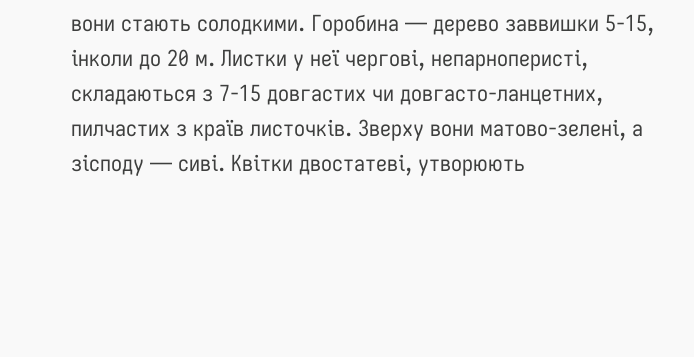вони стають солодкими. Горобина — дерево заввишки 5-15, інколи до 20 м. Листки у неї чергові, непарноперисті, складаються з 7-15 довгастих чи довгасто-ланцетних, пилчастих з країв листочків. Зверху вони матово-зелені, а зісподу — сиві. Квітки двостатеві, утворюють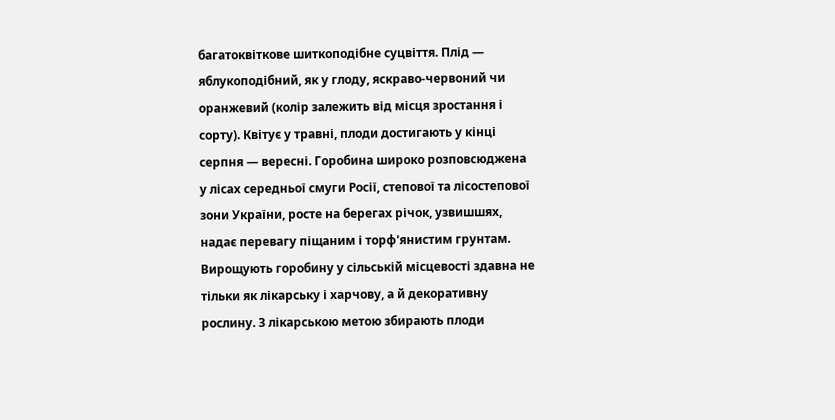багатоквіткове шиткоподібне суцвіття. Плід — яблукоподібний, як у глоду, яскраво-червоний чи оранжевий (колір залежить від місця зростання і сорту). Квітує у травні, плоди достигають у кінці серпня — вересні. Горобина широко розповсюджена у лісах середньої смуги Росії, степової та лісостепової зони України, росте на берегах річок, узвишшях, надає перевагу піщаним і торф'янистим грунтам. Вирощують горобину у сільській місцевості здавна не тільки як лікарську і харчову, а й декоративну рослину. З лікарською метою збирають плоди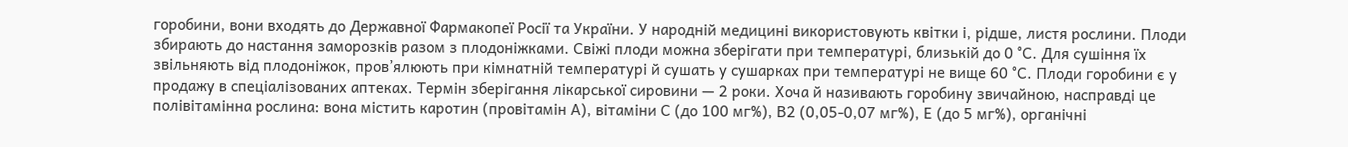горобини, вони входять до Державної Фармакопеї Росії та України. У народній медицині використовують квітки і, рідше, листя рослини. Плоди збирають до настання заморозків разом з плодоніжками. Свіжі плоди можна зберігати при температурі, близькій до 0 °С. Для сушіння їх звільняють від плодоніжок, пров’ялюють при кімнатній температурі й сушать у сушарках при температурі не вище 60 °С. Плоди горобини є у продажу в спеціалізованих аптеках. Термін зберігання лікарської сировини — 2 роки. Хоча й називають горобину звичайною, насправді це полівітамінна рослина: вона містить каротин (провітамін А), вітаміни С (до 100 мг%), В2 (0,05-0,07 мг%), Е (до 5 мг%), органічні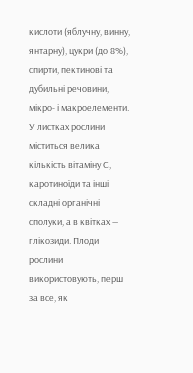кислоти (яблучну, винну, янтарну), цукри (до 8%), спирти, пектинові та дубильні речовини, мікро- і макроелементи. У листках рослини міститься велика кількість вітаміну С, каротиноїди та інші складні органічні сполуки, а в квітках — глікозиди. Плоди рослини використовують, перш за все, як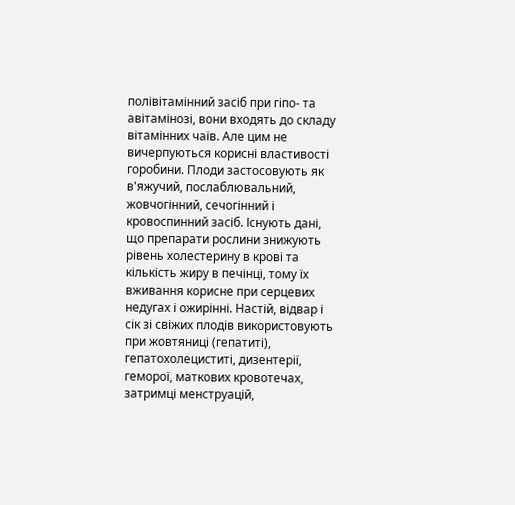полівітамінний засіб при гіпо- та авітамінозі, вони входять до складу вітамінних чаїв. Але цим не вичерпуються корисні властивості горобини. Плоди застосовують як в'яжучий, послаблювальний, жовчогінний, сечогінний і кровоспинний засіб. Існують дані, що препарати рослини знижують рівень холестерину в крові та кількість жиру в печінці, тому їх вживання корисне при серцевих недугах і ожирінні. Настій, відвар і сік зі свіжих плодів використовують при жовтяниці (гепатиті), гепатохолециститі, дизентерії, геморої, маткових кровотечах, затримці менструацій,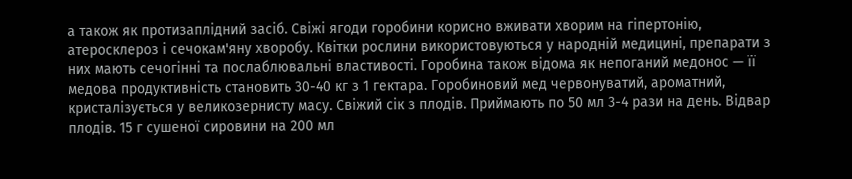а також як протизаплідний засіб. Свіжі ягоди горобини корисно вживати хворим на гіпертонію, атеросклероз і сечокам'яну хворобу. Квітки рослини використовуються у народній медицині, препарати з них мають сечогінні та послаблювальні властивості. Горобина також відома як непоганий медонос — її медова продуктивність становить 30-40 кг з 1 гектара. Горобиновий мед червонуватий, ароматний, кристалізується у великозернисту масу. Свіжий сік з плодів. Приймають по 50 мл 3-4 рази на день. Відвар плодів. 15 г сушеної сировини на 200 мл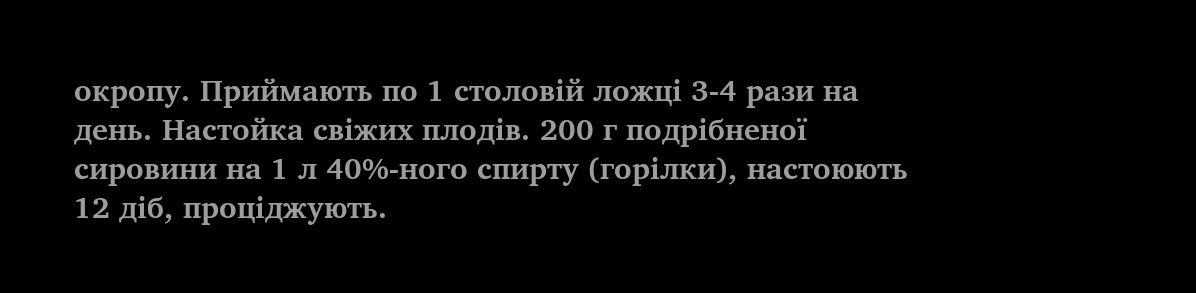окропу. Приймають по 1 столовій ложці 3-4 рази на день. Настойка свіжих плодів. 200 г подрібненої сировини на 1 л 40%-ного спирту (горілки), настоюють 12 діб, проціджують.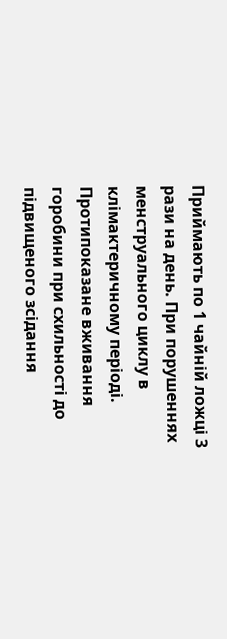Приймають по 1 чайній ложці 3 рази на день. При порушеннях менструального циклу в клімактеричному періоді. Протипоказане вживання горобини при схильності до підвищеного зсідання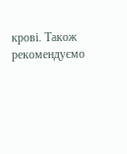крові. Також рекомендуємо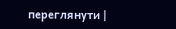переглянути |